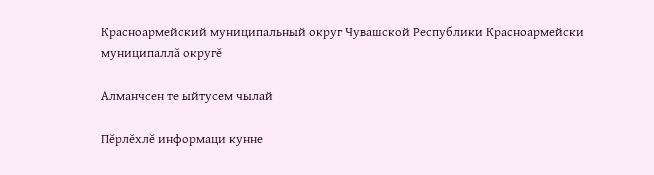Красноармейский муниципальный округ Чувашской Республики Красноармейски муниципаллă округĕ

Алманчсен те ыйтусем чылай

Пĕрлĕхлĕ информаци кунне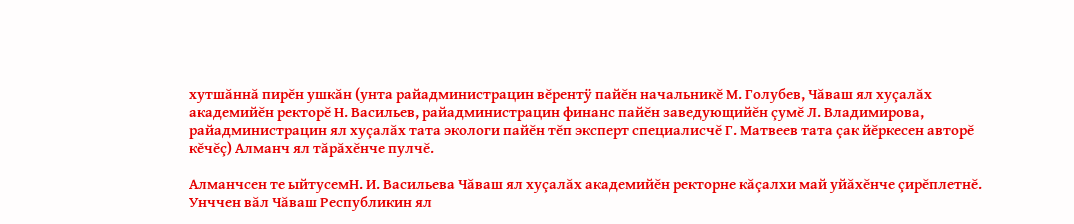хутшăннă пирĕн ушкăн (унта райадминистрацин вĕрентÿ пайĕн начальникĕ М. Голубев, Чăваш ял хуçалăх академийĕн ректорĕ Н. Васильев, райадминистрацин финанс пайĕн заведующийĕн çумĕ Л. Владимирова, райадминистрацин ял хуçалăх тата экологи пайĕн тĕп эксперт специалисчĕ Г. Матвеев тата çак йĕркесен авторĕ кĕчĕç) Алманч ял тăрăхĕнче пулчĕ.

Алманчсен те ыйтусемН. И. Васильева Чăваш ял хуçалăх академийĕн ректорне кăçалхи май уйăхĕнче çирĕплетнĕ. Унччен вăл Чăваш Республикин ял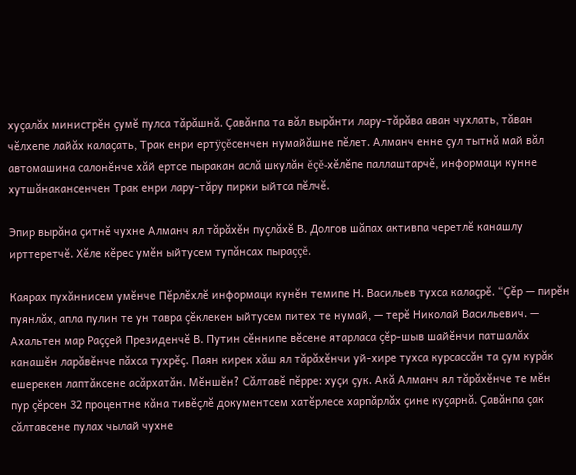хуçалăх министрĕн çумĕ пулса тăрăшнă. Çавăнпа та вăл вырăнти лару-тăрăва аван чухлать, тăван чĕлхепе лайăх калаçать, Трак енри ертÿçĕсенчен нумайăшне пĕлет. Алманч енне çул тытнă май вăл автомашина салонĕнче хăй ертсе пыракан аслă шкулăн ĕçĕ-хĕлĕпе паллаштарчĕ, информаци кунне хутшăнакансенчен Трак енри лару-тăру пирки ыйтса пĕлчĕ.

Эпир вырăна çитнĕ чухне Алманч ял тăрăхĕн пуçлăхĕ В. Долгов шăпах активпа черетлĕ канашлу ирттеретчĕ. Хĕле кĕрес умĕн ыйтусем тупăнсах пыраççĕ.

Каярах пухăннисем умĕнче Пĕрлĕхлĕ информаци кунĕн темипе Н. Васильев тухса калаçрĕ. “Çĕр — пирĕн пуянлăх, апла пулин те ун тавра çĕклекен ыйтусем питех те нумай, — терĕ Николай Васильевич. — Ахальтен мар Раççей Президенчĕ В. Путин сĕннипе вĕсене ятарласа çĕр-шыв шайĕнчи патшалăх канашĕн ларăвĕнче пăхса тухрĕç. Паян кирек хăш ял тăрăхĕнчи уй-хире тухса курсассăн та çум курăк ешерекен лаптăксене асăрхатăн. Мĕншĕн? Сăлтавĕ пĕрре: хуçи çук. Акă Алманч ял тăрăхĕнче те мĕн пур çĕрсен 32 процентне кăна тивĕçлĕ документсем хатĕрлесе харпăрлăх çине куçарнă. Çавăнпа çак сăлтавсене пулах чылай чухне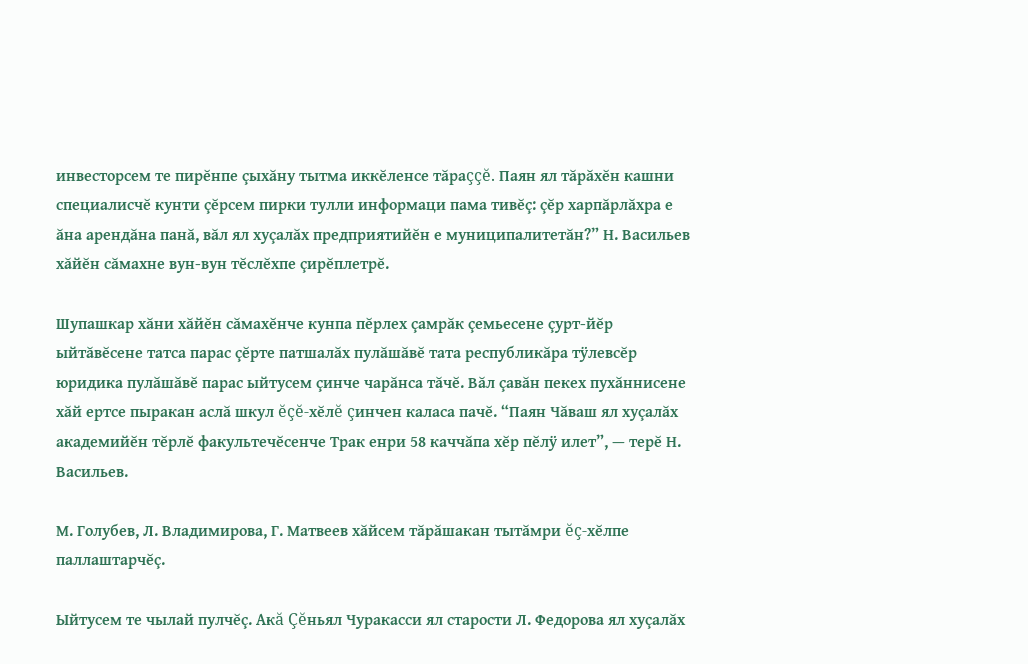инвесторсем те пирĕнпе çыхăну тытма иккĕленсе тăраççĕ. Паян ял тăрăхĕн кашни специалисчĕ кунти çĕрсем пирки тулли информаци пама тивĕç: çĕр харпăрлăхра е ăна арендăна панă, вăл ял хуçалăх предприятийĕн е муниципалитетăн?” Н. Васильев хăйĕн сăмахне вун-вун тĕслĕхпе çирĕплетрĕ.

Шупашкар хăни хăйĕн сăмахĕнче кунпа пĕрлех çамрăк çемьесене çурт-йĕр ыйтăвĕсене татса парас çĕрте патшалăх пулăшăвĕ тата республикăра тÿлевсĕр юридика пулăшăвĕ парас ыйтусем çинче чарăнса тăчĕ. Вăл çавăн пекех пухăннисене хăй ертсе пыракан аслă шкул ĕçĕ-хĕлĕ çинчен каласа пачĕ. “Паян Чăваш ял хуçалăх академийĕн тĕрлĕ факультечĕсенче Трак енри 58 каччăпа хĕр пĕлÿ илет”, — терĕ Н. Васильев.

М. Голубев, Л. Владимирова, Г. Матвеев хăйсем тăрăшакан тытăмри ĕç-хĕлпе паллаштарчĕç.

Ыйтусем те чылай пулчĕç. Акă Çĕньял Чуракасси ял старости Л. Федорова ял хуçалăх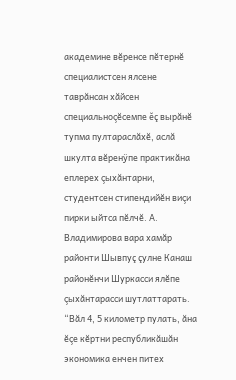академине вĕренсе пĕтернĕ специалистсен ялсене таврăнсан хăйсен специальноçĕсемпе ĕç вырăнĕ тупма пултараслăхĕ, аслă шкулта вĕренÿпе практикăна еплерех çыхăнтарни, студентсен стипендийĕн виçи пирки ыйтса пĕлчĕ. А. Владимирова вара хамăр районти Шывпуç çулне Канаш районĕнчи Шуркасси ялĕпе çыхăнтарасси шутлаттарать. “Вăл 4, 5 километр пулать, ăна ĕçе кĕртни республикăшăн экономика енчен питех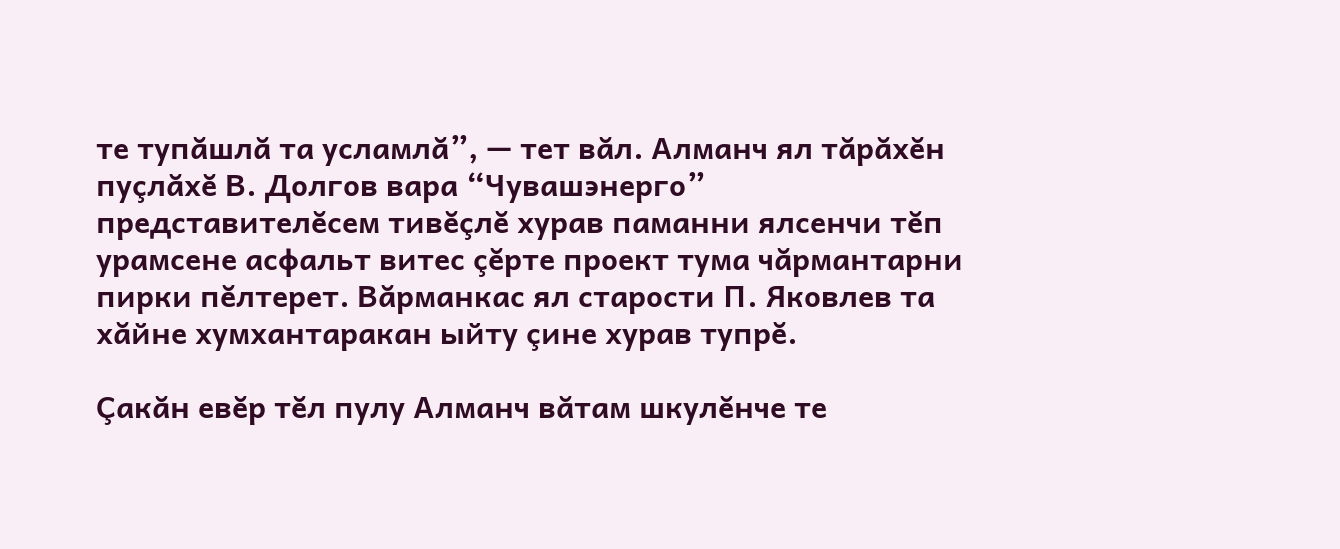те тупăшлă та усламлă”, — тет вăл. Алманч ял тăрăхĕн пуçлăхĕ В. Долгов вара “Чувашэнерго” представителĕсем тивĕçлĕ хурав паманни ялсенчи тĕп урамсене асфальт витес çĕрте проект тума чăрмантарни пирки пĕлтерет. Вăрманкас ял старости П. Яковлев та хăйне хумхантаракан ыйту çине хурав тупрĕ.

Çакăн евĕр тĕл пулу Алманч вăтам шкулĕнче те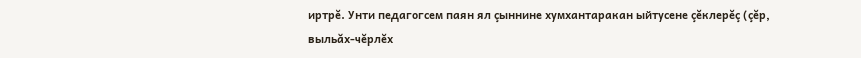иртрĕ. Унти педагогсем паян ял çыннине хумхантаракан ыйтусене çĕклерĕç (çĕр, выльăх-чĕрлĕх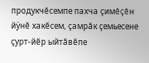продукчĕсемпе пахча çимĕçĕн йÿнĕ хакĕсем, çамрăк çемьесене çурт-йĕр ыйтăвĕпе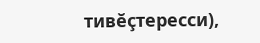тивĕçтересси),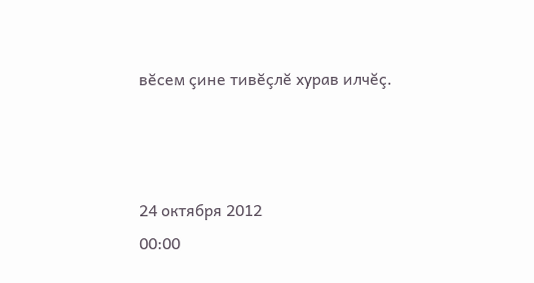вĕсем çине тивĕçлĕ хурав илчĕç.



24 октября 2012
00:00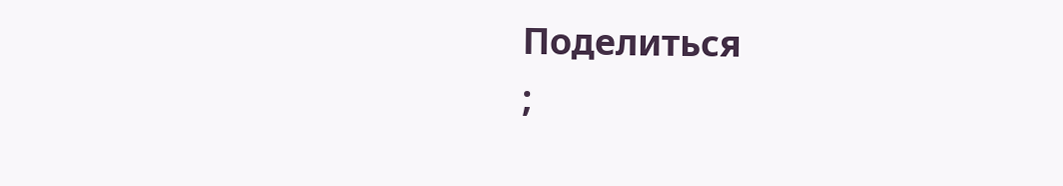Поделиться
;